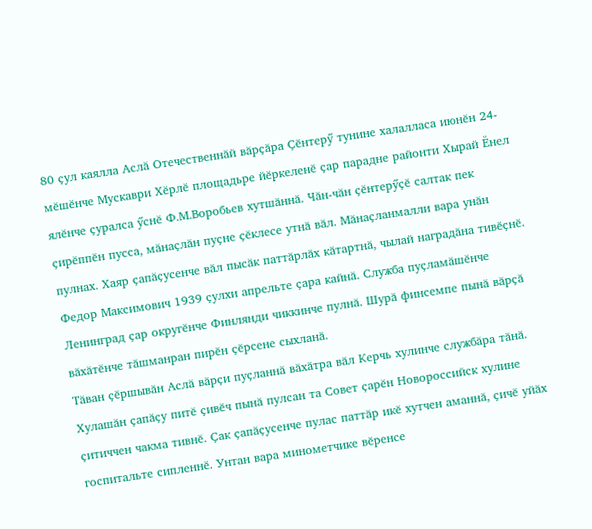80 ҫул каялла Аслӑ Отечественнӑй вӑрҫӑра Ҫӗнтерӳ тунине халалласа июнӗн 24-мӗшӗнче Мускаври Хӗрлӗ площадьре йӗркеленӗ ҫар парадне районти Хырай Ӗнел ялӗнче ҫуралса ӳснӗ Ф.М.Воробьев хутшӑннӑ. Чӑн-чӑн ҫӗнтерӳҫӗ салтак пек ҫирӗппӗн пусса, мӑнаҫлӑн пуҫне ҫӗклесе утнӑ вӑл. Мӑнаҫланмалли вара унӑн пулнах. Хаяр ҫапӑҫусенче вӑл пысӑк паттӑрлӑх кӑтартнӑ, чылай наградӑна тивӗҫнӗ.
Федор Максимович 1939 ҫулхи апрельте ҫара кайнӑ. Служба пуҫламӑшӗнче Ленинград ҫар округӗнче Финлянди чиккинче пулнӑ. Шурӑ финсемпе пынӑ вӑрҫӑ вӑхӑтӗнче тӑшманран пирӗн ҫӗрсене сыхланӑ.
Тӑван ҫӗршывӑн Аслӑ вӑрҫи пуҫланнӑ вӑхӑтра вӑл Керчь хулинче службӑра тӑнӑ. Хулашӑн ҫапӑҫу питӗ ҫивӗч пынӑ пулсан та Совет ҫарӗн Новороссийск хулине ҫитиччен чакма тивнӗ. Ҫак ҫапӑҫусенче пулас паттӑр икӗ хутчен аманнӑ, ҫичӗ уйӑх госпитальте сипленнӗ. Унтан вара минометчике вӗренсе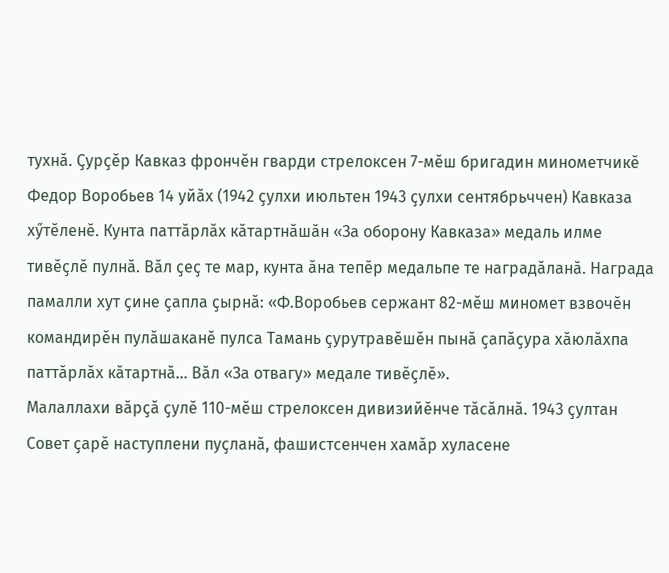тухнӑ. Ҫурҫӗр Кавказ фрончӗн гварди стрелоксен 7-мӗш бригадин минометчикӗ Федор Воробьев 14 уйӑх (1942 ҫулхи июльтен 1943 ҫулхи сентябрьччен) Кавказа хӳтӗленӗ. Кунта паттӑрлӑх кӑтартнӑшӑн «За оборону Кавказа» медаль илме тивӗҫлӗ пулнӑ. Вӑл ҫеҫ те мар, кунта ӑна тепӗр медальпе те наградӑланӑ. Награда памалли хут ҫине ҫапла ҫырнӑ: «Ф.Воробьев сержант 82-мӗш миномет взвочӗн командирӗн пулӑшаканӗ пулса Тамань ҫурутравӗшӗн пынӑ ҫапӑҫура хӑюлӑхпа паттӑрлӑх кӑтартнӑ… Вӑл «За отвагу» медале тивӗҫлӗ».
Малаллахи вӑрҫӑ ҫулӗ 110-мӗш стрелоксен дивизийӗнче тӑсӑлнӑ. 1943 ҫултан Совет ҫарӗ наступлени пуҫланӑ, фашистсенчен хамӑр хуласене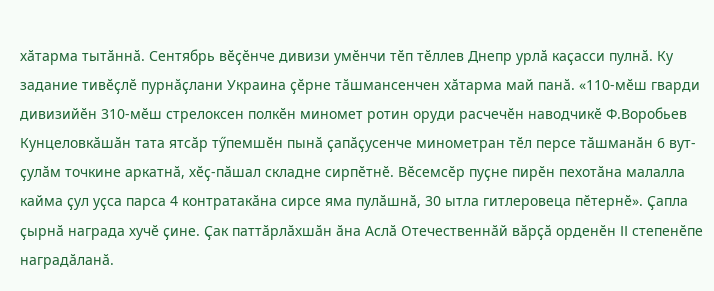хӑтарма тытӑннӑ. Сентябрь вӗҫӗнче дивизи умӗнчи тӗп тӗллев Днепр урлӑ каҫасси пулнӑ. Ку задание тивӗҫлӗ пурнӑҫлани Украина ҫӗрне тӑшмансенчен хӑтарма май панӑ. «110-мӗш гварди дивизийӗн 310-мӗш стрелоксен полкӗн миномет ротин оруди расчечӗн наводчикӗ Ф.Воробьев Кунцеловкӑшӑн тата ятсӑр тӳпемшӗн пынӑ ҫапӑҫусенче минометран тӗл персе тӑшманӑн 6 вут-ҫулӑм точкине аркатнӑ, хӗҫ-пӑшал складне сирпӗтнӗ. Вӗсемсӗр пуҫне пирӗн пехотӑна малалла кайма ҫул уҫса парса 4 контратакӑна сирсе яма пулӑшнӑ, 30 ытла гитлеровеца пӗтернӗ». Ҫапла ҫырнӑ награда хучӗ ҫине. Ҫак паттӑрлӑхшӑн ӑна Аслӑ Отечественнӑй вӑрҫӑ орденӗн II степенӗпе наградӑланӑ.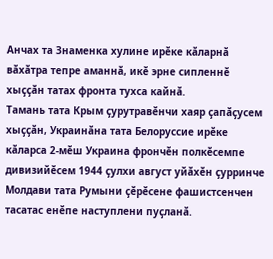Анчах та Знаменка хулине ирӗке кӑларнӑ вӑхӑтра тепре аманнӑ, икӗ эрне сипленнӗ хыҫҫӑн татах фронта тухса кайнӑ.
Тамань тата Крым ҫурутравӗнчи хаяр ҫапӑҫусем хыҫҫӑн, Украинӑна тата Белоруссие ирӗке кӑларса 2-мӗш Украина фрончӗн полкӗсемпе дивизийӗсем 1944 ҫулхи август уйӑхӗн ҫурринче Молдави тата Румыни ҫӗрӗсене фашистсенчен тасатас енӗпе наступлени пуҫланӑ.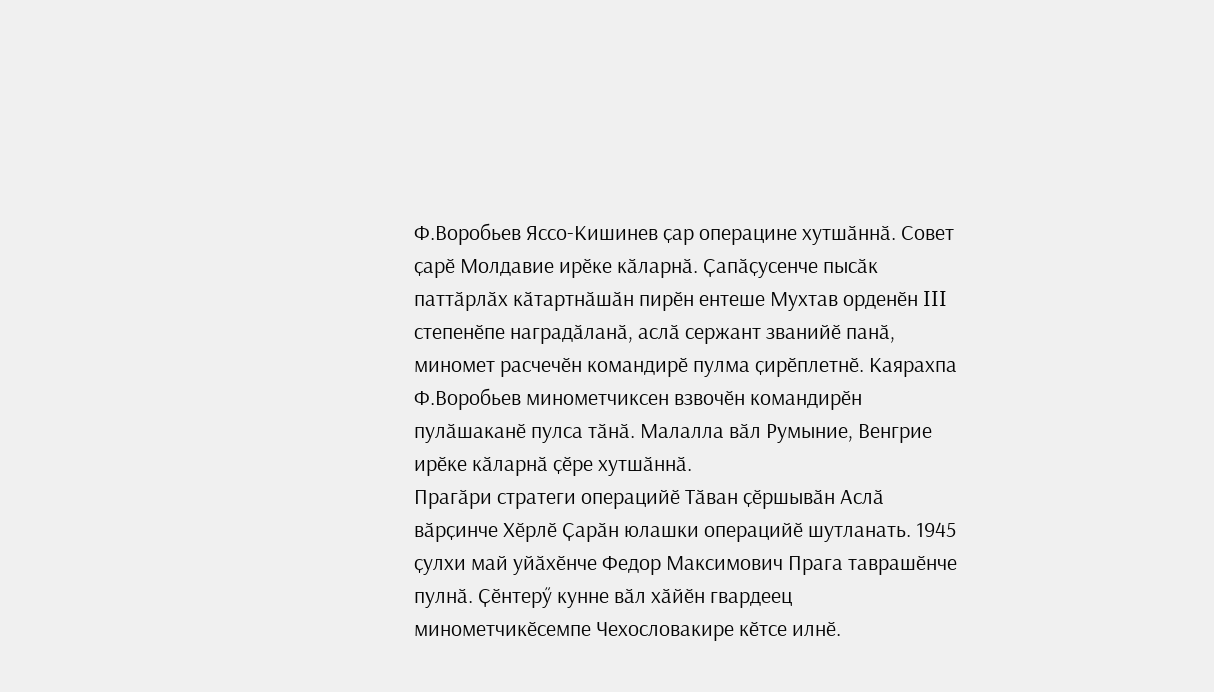Ф.Воробьев Яссо-Кишинев ҫар операцине хутшӑннӑ. Совет ҫарӗ Молдавие ирӗке кӑларнӑ. Ҫапӑҫусенче пысӑк паттӑрлӑх кӑтартнӑшӑн пирӗн ентеше Мухтав орденӗн III степенӗпе наградӑланӑ, аслӑ сержант званийӗ панӑ, миномет расчечӗн командирӗ пулма ҫирӗплетнӗ. Каярахпа Ф.Воробьев минометчиксен взвочӗн командирӗн пулӑшаканӗ пулса тӑнӑ. Малалла вӑл Румыние, Венгрие ирӗке кӑларнӑ ҫӗре хутшӑннӑ.
Прагӑри стратеги операцийӗ Тӑван ҫӗршывӑн Аслӑ вӑрҫинче Хӗрлӗ Ҫарӑн юлашки операцийӗ шутланать. 1945 ҫулхи май уйӑхӗнче Федор Максимович Прага таврашӗнче пулнӑ. Ҫӗнтерӳ кунне вӑл хӑйӗн гвардеец минометчикӗсемпе Чехословакире кӗтсе илнӗ.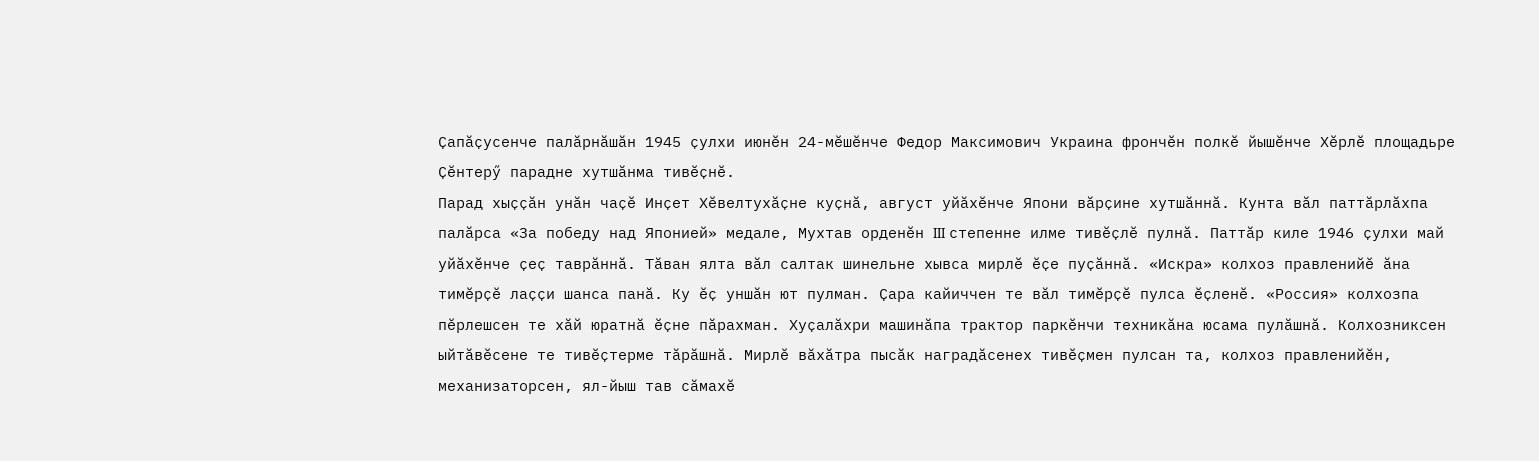Ҫапӑҫусенче палӑрнӑшӑн 1945 ҫулхи июнӗн 24-мӗшӗнче Федор Максимович Украина фрончӗн полкӗ йышӗнче Хӗрлӗ площадьре Ҫӗнтерӳ парадне хутшӑнма тивӗҫнӗ.
Парад хыҫҫӑн унӑн чаҫӗ Инҫет Хӗвелтухӑҫне куҫнӑ, август уйӑхӗнче Япони вӑрҫине хутшӑннӑ. Кунта вӑл паттӑрлӑхпа палӑрса «За победу над Японией» медале, Мухтав орденӗн III степенне илме тивӗҫлӗ пулнӑ. Паттӑр киле 1946 ҫулхи май уйӑхӗнче ҫеҫ таврӑннӑ. Тӑван ялта вӑл салтак шинельне хывса мирлӗ ӗҫе пуҫӑннӑ. «Искра» колхоз правленийӗ ӑна тимӗрҫӗ лаҫҫи шанса панӑ. Ку ӗҫ уншӑн ют пулман. Ҫара кайиччен те вӑл тимӗрҫӗ пулса ӗҫленӗ. «Россия» колхозпа пӗрлешсен те хӑй юратнӑ ӗҫне пӑрахман. Хуҫалӑхри машинӑпа трактор паркӗнчи техникӑна юсама пулӑшнӑ. Колхозниксен ыйтӑвӗсене те тивӗҫтерме тӑрӑшнӑ. Мирлӗ вӑхӑтра пысӑк наградӑсенех тивӗҫмен пулсан та, колхоз правленийӗн, механизаторсен, ял-йыш тав сӑмахӗ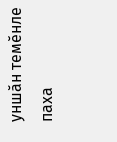уншӑн темӗнле паха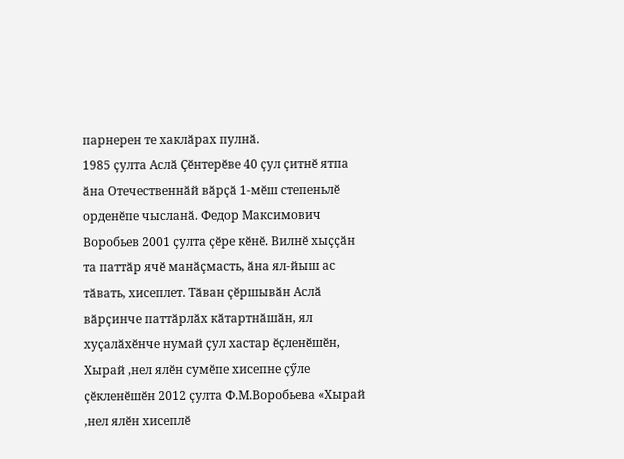парнерен те хаклӑрах пулнӑ.
1985 ҫулта Аслӑ Ҫӗнтерӗве 40 ҫул ҫитнӗ ятпа ӑна Отечественнӑй вӑрҫӑ 1-мӗш степеньлӗ орденӗпе чысланӑ. Федор Максимович Воробьев 2001 ҫулта ҫӗре кӗнӗ. Вилнӗ хыҫҫӑн та паттӑр ячӗ манӑҫмасть, ӑна ял-йыш ас тӑвать, хисеплет. Тӑван ҫӗршывӑн Аслӑ вӑрҫинче паттӑрлӑх кӑтартнӑшӑн, ял хуҫалӑхӗнче нумай ҫул хастар ӗҫленӗшӗн, Хырай ,нел ялӗн сумӗпе хисепне ҫӳле ҫӗкленӗшӗн 2012 ҫулта Ф.М.Воробьева «Хырай ,нел ялӗн хисеплӗ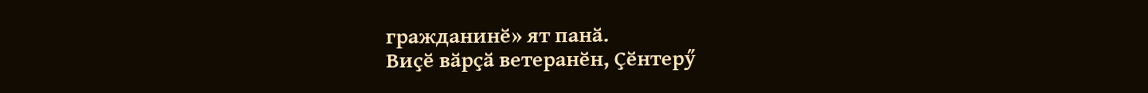гражданинӗ» ят панӑ.
Виҫӗ вӑрҫӑ ветеранӗн, Ҫӗнтерӳ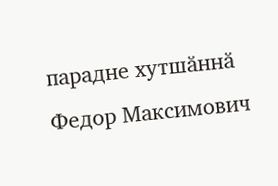парадне хутшӑннӑ Федор Максимович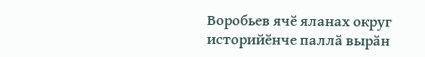Воробьев ячӗ яланах округ историйӗнче паллӑ вырӑн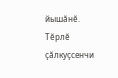йышӑнӗ.
Тӗрлӗ ҫӑлкуҫсенчи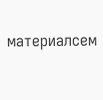материалсем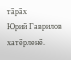тӑрӑх
Юрий Гаврилов хатӗрленӗ.